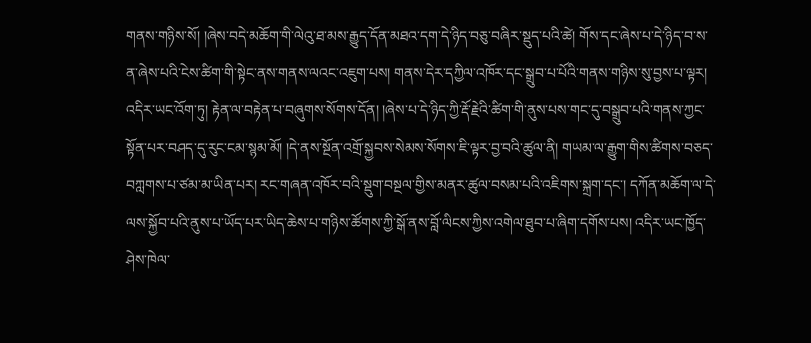གནས་གཉིས་སོ། །ཞེས་བདེ་མཆོག་གི་ལེའུ་ཐ་མས་རྒྱུད་དོན་མཐའ་དག་དེ་ཉིད་བཅུ་བཞིར་སྡུད་པའི་ཚེ། གོས་དང་ཞེས་པ་དེ་ཉིད་བ་ས་ན་ཞེས་པའི་ངེས་ཚིག་གི་སྟེང་ནས་གནས་ལའང་འཇུག་པས། གནས་དེར་དཀྱིལ་འཁོར་དང་སྒྲུབ་པ་པོའི་གནས་གཉིས་སུ་བྱས་པ་ལྟར། འདིར་ཡང་འོག་ཏུ། རྟེན་ལ་བརྟེན་པ་བཞུགས་སོགས་དོན། །ཞེས་པ་དེ་ཉིད་ཀྱི་རྡོ་རྗེའི་ཚིག་གི་ནུས་པས་གང་དུ་བསྒྲུབ་པའི་གནས་ཀྱང་སྟོན་པར་བཤད་དུ་རུང་ངམ་སྙམ་མོ། །དེ་ནས་སྔོན་འགྲོ་སྐྱབས་སེམས་སོགས་ཇི་ལྟར་བྱ་བའི་ཚུལ་ནི། གཡམ་ལ་རྒྱུག་གིས་ཚིགས་བཅད་བཀླགས་པ་ཙམ་མ་ཡིན་པར། རང་གཞན་འཁོར་བའི་སྡུག་བསྔལ་གྱིས་མནར་ཚུལ་བསམ་པའི་འཇིགས་སྐྲག་དང་། དཀོན་མཆོག་ལ་དེ་ལས་སྐྱོབ་པའི་ནུས་པ་ཡོད་པར་ཡིད་ཆེས་པ་གཉིས་ཚོགས་ཀྱི་སྒོ་ནས་བློ་ལིངས་ཀྱིས་འགེལ་ཐུབ་པ་ཞིག་དགོས་པས། འདིར་ཡང་ཁྱོད་ཤེས་ཁེལ་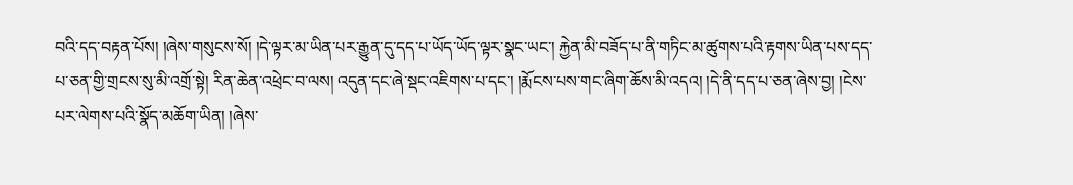བའི་དད་བརྟན་པོས། །ཞེས་གསུངས་སོ། །དེ་ལྟར་མ་ཡིན་པར་རྒྱུན་དུ་དད་པ་ཡོད་ཡོད་ལྟར་སྣང་ཡང་། རྐྱེན་མི་བཟོད་པ་ནི་གཏིང་མ་ཚུགས་པའི་རྟགས་ཡིན་པས་དད་པ་ཅན་གྱི་གྲངས་སུ་མི་འགྲོ་སྟེ། རིན་ཆེན་འཕྲེང་བ་ལས། འདུན་དང་ཞེ་སྡང་འཇིགས་པ་དང་། །རྨོངས་པས་གང་ཞིག་ཆོས་མི་འདའ། །དེ་ནི་དད་པ་ཅན་ཞེས་བྱ། །ངེས་པར་ལེགས་པའི་སྣོད་མཆོག་ཡིན། །ཞེས་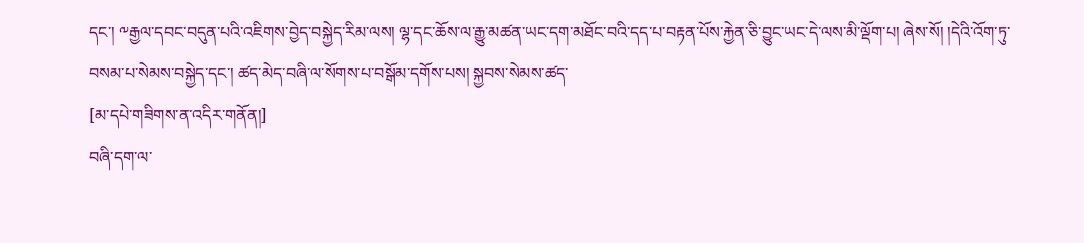དང་། ༸རྒྱལ་དབང་བདུན་པའི་འཇིགས་བྱེད་བསྐྱེད་རིམ་ལས། ལྷ་དང་ཆོས་ལ་རྒྱུ་མཚན་ཡང་དག་མཐོང་བའི་དད་པ་བརྟན་པོས་རྐྱེན་ཅི་བྱུང་ཡང་དེ་ལས་མི་ལྡོག་པ། ཞེས་སོ། །དེའི་འོག་ཏུ་བསམ་པ་སེམས་བསྐྱེད་དང་། ཚད་མེད་བཞི་ལ་སོགས་པ་བསྒོམ་དགོས་པས། སྐྱབས་སེམས་ཚད་
[མ་དཔེ་གཟིགས་ན་འདིར་གནོན།]
བཞི་དག་ལ་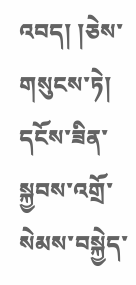འབད། །ཅེས་གསུངས་ཏེ། དངོས་ཟིན་སྐྱབས་འགྲོ་སེམས་བསྐྱེད་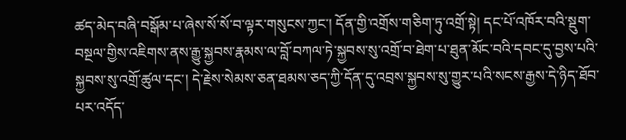ཚད་མེད་བཞི་བསྒོམ་པ་ཞེས་སོ་སོ་བ་ལྟར་གསུངས་ཀྱང་། དོན་གྱི་འགྲོས་གཅིག་ཏུ་འགྲོ་སྟེ། དང་པོ་འཁོར་བའི་སྡུག་བསྔལ་གྱིས་འཇིགས་ནས་རྒྱུ་སྐྱབས་རྣམས་ལ་བློ་བཀལ་ཏེ་སྐྱབས་སུ་འགྲོ་བ་ཐེག་པ་ཐུན་མོང་བའི་དབང་དུ་བྱས་པའི་སྐྱབས་སུ་འགྲོ་ཚུལ་དང་། དེ་རྗེས་སེམས་ཅན་ཐམས་ཅད་ཀྱི་དོན་དུ་འབྲས་སྐྱབས་སུ་གྱུར་པའི་སངས་རྒྱས་དེ་ཉིད་ཐོབ་པར་འདོད་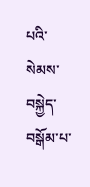པའི་སེམས་བསྐྱེད་བསྒོམ་པ་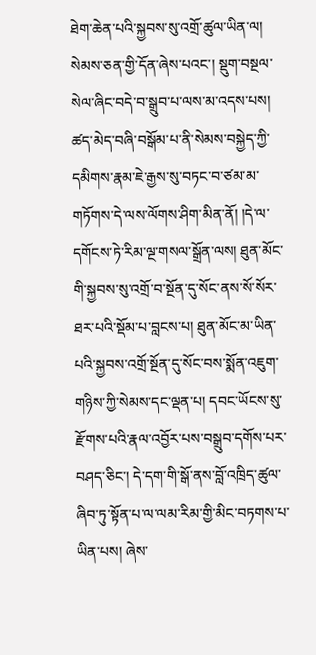ཐེག་ཆེན་པའི་སྐྱབས་སུ་འགྲོ་ཚུལ་ཡིན་ལ། སེམས་ཅན་གྱི་དོན་ཞེས་པའང་། སྡུག་བསྔལ་སེལ་ཞིང་བདེ་བ་སྒྲུབ་པ་ལས་མ་འདས་པས། ཚད་མེད་བཞི་བསྒོམ་པ་ནི་སེམས་བསྐྱེད་ཀྱི་དམིགས་རྣམ་ཇེ་རྒྱས་སུ་བཏང་བ་ཙམ་མ་གཏོགས་དེ་ལས་ལོགས་ཤིག་མིན་ནོ། །དེ་ལ་དགོངས་ཏེ་རིམ་ལྔ་གསལ་སྒྲོན་ལས། ཐུན་མོང་གི་སྐྱབས་སུ་འགྲོ་བ་སྔོན་དུ་སོང་ནས་སོ་སོར་ཐར་པའི་སྡོམ་པ་བླངས་པ། ཐུན་མོང་མ་ཡིན་པའི་སྐྱབས་འགྲོ་སྔོན་དུ་སོང་བས་སྨོན་འཇུག་གཉིས་ཀྱི་སེམས་དང་ལྡན་པ། དབང་ཡོངས་སུ་རྫོགས་པའི་རྣལ་འབྱོར་པས་བསྒྲུབ་དགོས་པར་བཤད་ཅིང་། དེ་དག་གི་སྒོ་ནས་བློ་འཁྲིད་ཚུལ་ཞིབ་ཏུ་སྟོན་པ་ལ་ལམ་རིམ་གྱི་མིང་བཏགས་པ་ཡིན་པས། ཞེས་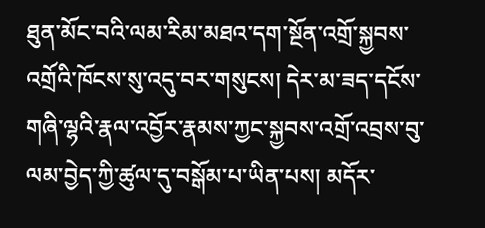ཐུན་མོང་བའི་ལམ་རིམ་མཐའ་དག་སྔོན་འགྲོ་སྐྱབས་འགྲོའི་ཁོངས་སུ་འདུ་བར་གསུངས། དེར་མ་ཟད་དངོས་གཞི་ལྷའི་རྣལ་འབྱོར་རྣམས་ཀྱང་སྐྱབས་འགྲོ་འབྲས་བུ་ལམ་བྱེད་ཀྱི་ཚུལ་དུ་བསྒོམ་པ་ཡིན་པས། མདོར་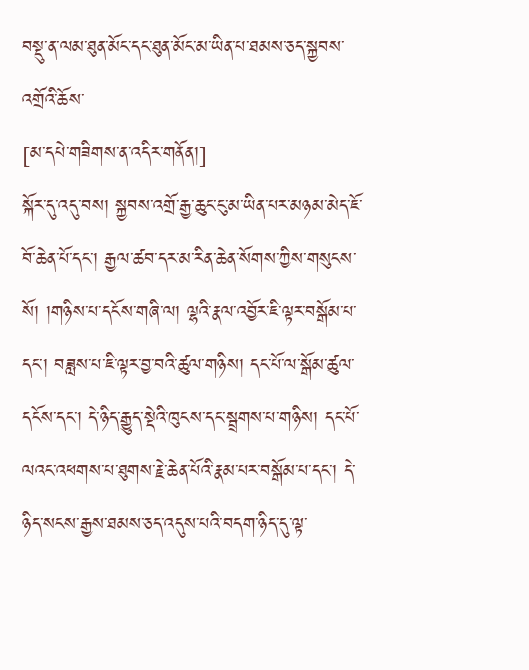བསྡུ་ན་ལམ་ཐུན་མོང་དང་ཐུན་མོང་མ་ཡིན་པ་ཐམས་ཅད་སྐྱབས་འགྲོའི་ཆོས་
[མ་དཔེ་གཟིགས་ན་འདིར་གནོན།]
སྐོར་དུ་འདུ་བས། སྐྱབས་འགྲོ་རྒྱ་ཆུང་ངུ་མ་ཡིན་པར་མཉམ་མེད་ཇོ་བོ་ཆེན་པོ་དང་། རྒྱལ་ཚབ་དར་མ་རིན་ཆེན་སོགས་ཀྱིས་གསུངས་སོ། །གཉིས་པ་དངོས་གཞི་ལ། ལྷའི་རྣལ་འབྱོར་ཇི་ལྟར་བསྒོམ་པ་དང་། བཟླས་པ་ཇི་ལྟར་བྱ་བའི་ཚུལ་གཉིས། དང་པོ་ལ་སྒོམ་ཚུལ་དངོས་དང་། དེ་ཉིད་རྒྱུད་སྡེའི་ཁུངས་དང་སྦྲགས་པ་གཉིས། དང་པོ་ལའང་འཕགས་པ་ཐུགས་རྗེ་ཆེན་པོའི་རྣམ་པར་བསྒོམ་པ་དང་། དེ་ཉིད་སངས་རྒྱས་ཐམས་ཅད་འདུས་པའི་བདག་ཉིད་དུ་ལྟ་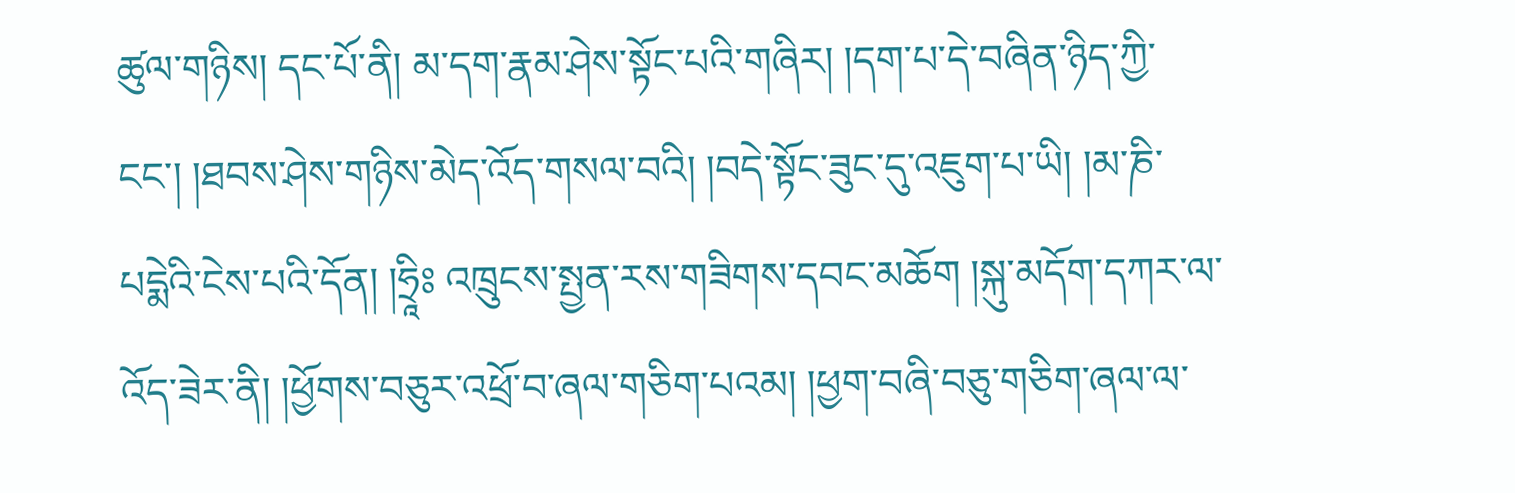ཚུལ་གཉིས། དང་པོ་ནི། མ་དག་རྣམ་ཤེས་སྟོང་པའི་གཞིར། །དག་པ་དེ་བཞིན་ཉིད་ཀྱི་ངང་། །ཐབས་ཤེས་གཉིས་མེད་འོད་གསལ་བའི། །བདེ་སྟོང་ཟུང་དུ་འཇུག་པ་ཡི། །མ་ཎི་པདྨེའི་ངེས་པའི་དོན། །ཧྲཱིཿ འཁྲུངས་སྤྱན་རས་གཟིགས་དབང་མཆོག །སྐུ་མདོག་དཀར་ལ་འོད་ཟེར་ནི། །ཕྱོགས་བཅུར་འཕྲོ་བ་ཞལ་གཅིག་པའམ། །ཕྱག་བཞི་བཅུ་གཅིག་ཞལ་ལ་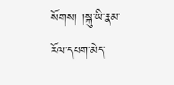སོགས། །སྐུ་ཡི་རྣམ་རོལ་དཔག་མེད་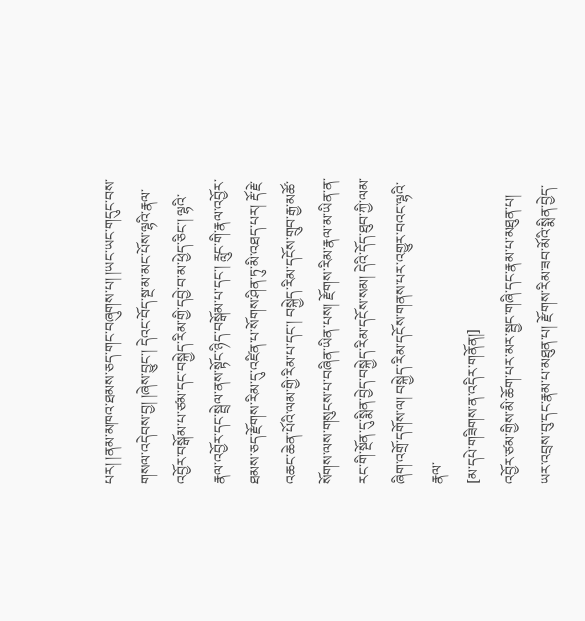པར། །ནམ་མཁའ་ཐམས་ཅད་གང་བཞུགས་པ། །ཡང་ཡང་གདུང་བས་གསལ་འདེབས་བྱ། །ཞེས་བྱུང་། དེའང་བོད་སྔ་མ་མང་པོས་ལྷའི་རྣལ་འབྱོར་བསྒོམ་པ་ཙམ་དང་བསྐྱེད་རིམ་གྱི་དབྱེ་བ་མ་ཕྱེད་ཅིང་། ལྷའི་རྣལ་འབྱོར་དང་སྦྲེལ་ནས་སྟོང་ཉིད་བསྒོམ་པ་དང་། རླུང་གི་རྣལ་འབྱོར་ཐམས་ཅད་རྫོགས་རིམ་དུ་འཛིན་པ་སོགས་ཤིན་ཏུ་མི་འཐད་པར། རྡོ་རྗེ་འཆང་ཆེན་པོའི་ལམ་གྱི་རིམ་པ་དང་། བསྐྱེད་རིམ་དངོས་གྲུབ་རྒྱ་མཚོ་སོགས་ལས་གསུངས་པ་བཞིན་ཡིན་པས། རྫོགས་རིམ་རྣལ་མ་ཡིན་ན་རང་གི་སྔོན་དུ་སྨིན་བྱེད་བསྐྱེད་རིམ་དངོས་སམ། དེའི་དོད་ཐུབ་ཀྱི་ལམ་ཞིག་འགྲོ་དགོས་ལ། བསྐྱེད་རིམ་དངོས་གནས་པར་འགྱུར་བའང་ལྷའི་རྣལ་
[མ་དཔེ་གཟིགས་ན་འདིར་གནོན།]
འབྱོར་ཙམ་གྱིས་མི་ཆོག་པར་མར་སྦྱང་གཞི་དང་རྣམ་པ་མཐུན་པ། ཡར་འབྲས་བུ་དང་རྣམ་པ་མཐུན་པ། རྫོགས་རིམ་ཟབ་མོའི་སྨིན་བྱེད་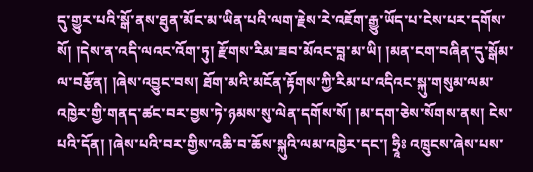དུ་གྱུར་པའི་སྒོ་ནས་ཐུན་མོང་མ་ཡིན་པའི་ལག་རྗེས་རེ་འཇོག་རྒྱུ་ཡོད་པ་ངེས་པར་དགོས་སོ། །དེས་ན་འདི་ལའང་འོག་ཏུ། རྫོགས་རིམ་ཟབ་མོའང་བླ་མ་ཡི། །མན་ངག་བཞིན་དུ་སྒོམ་ལ་བརྩོན། །ཞེས་འབྱུང་བས། ཐོག་མའི་མངོན་རྟོགས་ཀྱི་རིམ་པ་འདིའང་སྐུ་གསུམ་ལམ་འཁྱེར་གྱི་གནད་ཚང་བར་བྱས་ཏེ་ཉམས་སུ་ལེན་དགོས་སོ། །མ་དག་ཅེས་སོགས་ནས། ངེས་པའི་དོན། །ཞེས་པའི་བར་གྱིས་འཆི་བ་ཆོས་སྐུའི་ལམ་འཁྱེར་དང་། ཧྲཱིཿ འཁྲུངས་ཞེས་པས་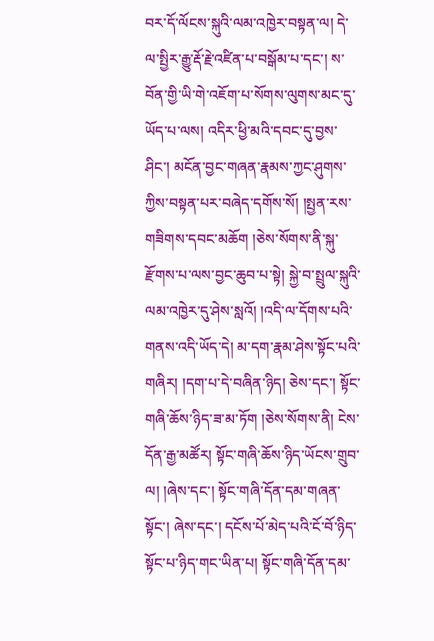བར་དོ་ལོངས་སྐུའི་ལམ་འཁྱེར་བསྟན་ལ། དེ་ལ་སྤྱིར་རྒྱུ་རྡོ་རྗེ་འཛིན་པ་བསྒོམ་པ་དང་། ས་བོན་གྱི་ཡི་གེ་འཇོག་པ་སོགས་ལུགས་མང་དུ་ཡོད་པ་ལས། འདིར་ཕྱི་མའི་དབང་དུ་བྱས་ཤིང་། མངོན་བྱང་གཞན་རྣམས་ཀྱང་ཤུགས་ཀྱིས་བསྟན་པར་བཞེད་དགོས་སོ། །སྤྱན་རས་གཟིགས་དབང་མཆོག །ཅེས་སོགས་ནི་སྐུ་རྫོགས་པ་ལས་བྱང་ཆུབ་པ་སྟེ། སྐྱེ་བ་སྤྲུལ་སྐུའི་ལམ་འཁྱེར་དུ་ཤེས་སླའོ། །འདི་ལ་དོགས་པའི་གནས་འདི་ཡོད་དེ། མ་དག་རྣམ་ཤེས་སྟོང་པའི་གཞིར། །དག་པ་དེ་བཞིན་ཉིད། ཅེས་དང་། སྟོང་གཞི་ཆོས་ཉིད་ཟ་མ་ཏོག །ཅེས་སོགས་ནི། ངེས་དོན་རྒྱ་མཚོར། སྟོང་གཞི་ཆོས་ཉིད་ཡོངས་གྲུབ་ལ། །ཞེས་དང་། སྟོང་གཞི་དོན་དམ་གཞན་སྟོང་། ཞེས་དང་། དངོས་པོ་མེད་པའི་ངོ་བོ་ཉིད་སྟོང་པ་ཉིད་གང་ཡིན་པ། སྟོང་གཞི་དོན་དམ་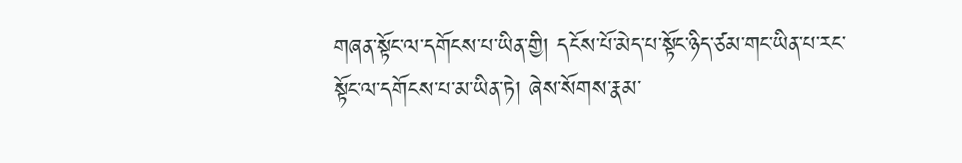གཞན་སྟོང་ལ་དགོངས་པ་ཡིན་གྱི། དངོས་པོ་མེད་པ་སྟོང་ཉིད་ཙམ་གང་ཡིན་པ་རང་སྟོང་ལ་དགོངས་པ་མ་ཡིན་ཏེ། ཞེས་སོགས་རྣམ་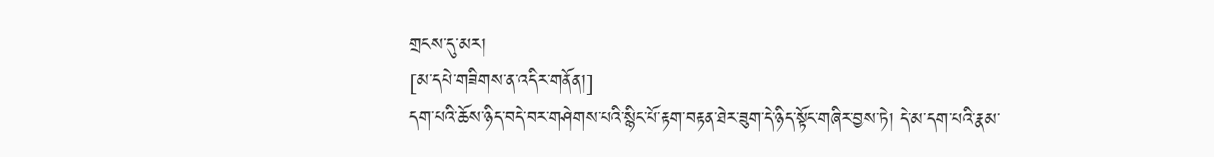གྲངས་དུ་མར།
[མ་དཔེ་གཟིགས་ན་འདིར་གནོན།]
དག་པའི་ཆོས་ཉིད་བདེ་བར་གཤེགས་པའི་སྙིང་པོ་རྟག་བརྟན་ཐེར་ཟུག་དེ་ཉིད་སྟོང་གཞིར་བྱས་ཏེ། དེ་མ་དག་པའི་རྣམ་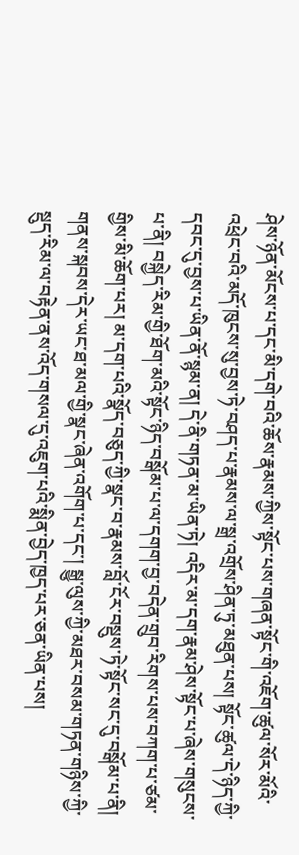ཤེས་ཉོན་མོངས་པ་དང་མི་དགེ་བའི་ཆོས་རྣམས་ཀྱིས་སྟོང་པས་གཞན་སྟོང་གི་འཇོག་ཚུལ་སོར་མོའི་འཕྲེང་བའི་མདོ་ཁུངས་སུ་བྱས་ཏེ་བཤད་པ་རྣམས་ལ་སྒྲ་འགྲོས་ཤིན་ཏུ་མཐུན་པས། སྟོང་ཚུལ་དེ་ཉིད་ཀྱི་དབང་དུ་བྱས་པ་ཡིན་ནོ་སྙམ་ན། དེ་ནི་གཏན་མ་ཡིན་ཏེ། འདིར་མ་དག་རྣམ་ཤེས་སྟོང་པ་ཞེས་གསུངས་པ་ནི། བསྐྱེད་རིམ་གྱི་ཐོག་མའི་སྟོང་ཉིད་བསྒོམ་པ་ལ་དགག་བྱ་བདེན་གྲུབ་རིགས་པས་བཀག་པ་ཙམ་གྱིས་མི་ཆོག་པར། མ་དག་པའི་སྣོད་བཅུད་ཀྱི་སྣང་བ་རྣམས་བློ་ངོར་བསྡུས་ཏེ་སྟོང་སང་དུ་བསྒོམ་པ་ནི། གནས་སྐབས་དེར་ཡང་ཐ་མལ་གྱི་སྣང་ཞེན་འགོག་པ་དང་། སྒྱུ་ལུས་ཀྱི་མཐར་བསམ་གཏན་གཉིས་ཀྱི་སྡུད་རིམ་ལ་བརྟེན་ནས་འོད་གསལ་དུ་འཇུག་པའི་སྨིན་བྱེད་ཁྱད་པར་ཅན་ཡིན་པས།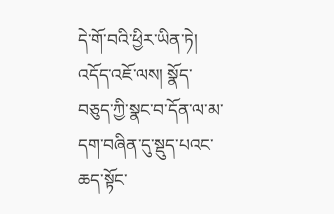དེ་གོ་བའི་ཕྱིར་ཡིན་ཏེ། འདོད་འཇོ་ལས། སྣོད་བཅུད་ཀྱི་སྣང་བ་དོན་ལ་མ་དག་བཞིན་དུ་སྡུད་པའང་ཆད་སྟོང་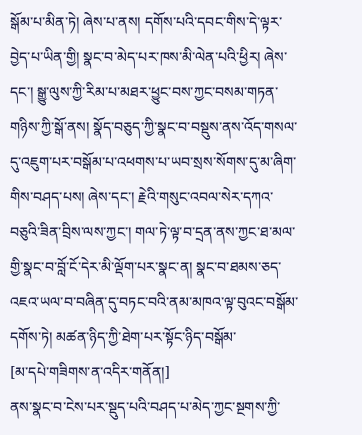སྒོམ་པ་མིན་ཏེ། ཞེས་པ་ནས། དགོས་པའི་དབང་གིས་དེ་ལྟར་བྱེད་པ་ཡིན་གྱི། སྣང་བ་མེད་པར་ཁས་མི་ལེན་པའི་ཕྱིར། ཞེས་དང་། སྒྱུ་ལུས་ཀྱི་རིམ་པ་མཐར་ཕྱུང་བས་ཀྱང་བསམ་གཏན་གཉིས་ཀྱི་སྒོ་ནས། སྣོད་བཅུད་ཀྱི་སྣང་བ་བསྡུས་ནས་འོད་གསལ་དུ་འཇུག་པར་བསྒོམ་པ་འཕགས་པ་ཡབ་སྲས་སོགས་དུ་མ་ཞིག་གིས་བཤད་པས། ཞེས་དང་། རྗེའི་གསུང་འབལ་སེར་དཀའ་བཅུའི་ཟིན་བྲིས་ལས་ཀྱང་། གལ་ཏེ་ལྟ་བ་དྲན་ནས་ཀྱང་ཐ་མལ་གྱི་སྣང་བ་བློ་ངོ་དེར་མི་ལྡོག་པར་སྣང་ན། སྣང་བ་ཐམས་ཅད་འཇའ་ཡལ་བ་བཞིན་དུ་བཏང་བའི་ནམ་མཁའ་ལྟ་བུའང་བསྒོམ་དགོས་ཏེ། མཚན་ཉིད་ཀྱི་ཐེག་པར་སྟོང་ཉིད་བསྒོམ་
[མ་དཔེ་གཟིགས་ན་འདིར་གནོན།]
ནས་སྣང་བ་ངེས་པར་སྡུད་པའི་བཤད་པ་མེད་ཀྱང་སྔགས་ཀྱི་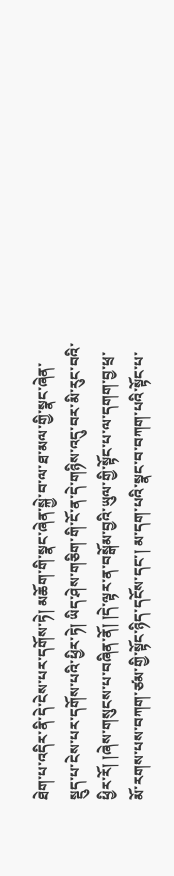ཐེག་པ་འདིར་ནི་དེ་ངེས་པར་དགོས་ཏེ། མཆོག་གི་སྣང་ཞེན་སྐྱེ་བ་ལ་ཐ་མལ་གྱི་སྣང་ཞེན་སྡུད་པ་ངེས་པར་དགོས་པའི་ཕྱིར་ཏེ། ཡིད་ཤེས་གཅིག་གི་ངོ་ན་དེ་གཉིས་འདུ་བར་མི་རུང་བའི་ཕྱིར་རོ། །ཞེས་གསུངས་པ་བཞིན་ནོ། །དེ་ལྟར་ན་བསྒོམ་བྱའི་ཡུལ་གྱི་སྟོང་པ་ལ་དགག་བྱ་ཕྲ་མོ་རགས་པས་བཀག་ཙམ་གྱི་སྟོང་ཉིད་དངོས་དང་། མ་དག་པའི་སྣང་བ་བཀག་པའི་སྟོང་པ་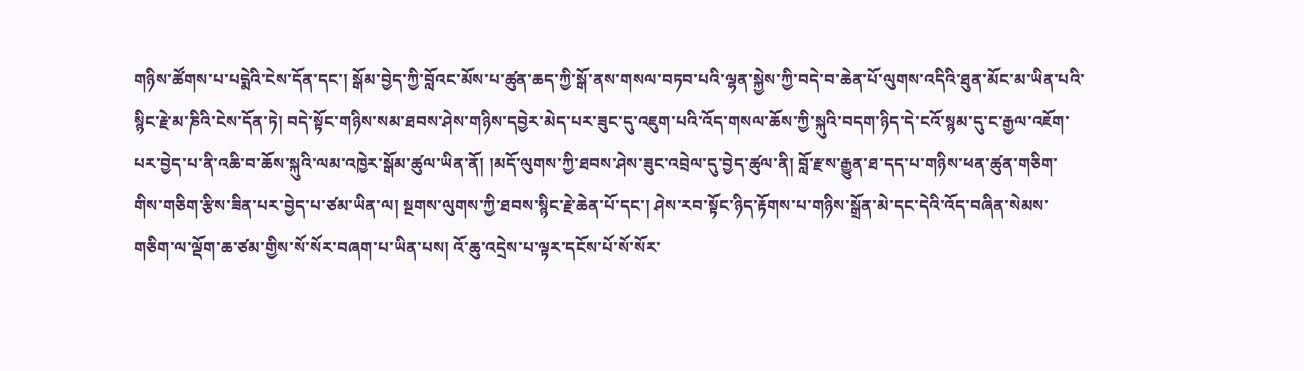གཉིས་ཚོགས་པ་པདྨེའི་ངེས་དོན་དང་། སྒོམ་བྱེད་ཀྱི་བློའང་མོས་པ་ཚུན་ཆད་ཀྱི་སྒོ་ནས་གསལ་བཏབ་པའི་ལྷན་སྐྱེས་ཀྱི་བདེ་བ་ཆེན་པོ་ལུགས་འདིའི་ཐུན་མོང་མ་ཡིན་པའི་སྙིང་རྗེ་མ་ཎིའི་ངེས་དོན་ཏེ། བདེ་སྟོང་གཉིས་སམ་ཐབས་ཤེས་གཉིས་དབྱེར་མེད་པར་ཟུང་དུ་འཇུག་པའི་འོད་གསལ་ཆོས་ཀྱི་སྐུའི་བདག་ཉིད་དེ་ངའོ་སྙམ་དུ་ང་རྒྱལ་འཇོག་པར་བྱེད་པ་ནི་འཆི་བ་ཆོས་སྐུའི་ལམ་འཁྱེར་སྒོམ་ཚུལ་ཡིན་ནོ། །མདོ་ལུགས་ཀྱི་ཐབས་ཤེས་ཟུང་འབྲེལ་དུ་བྱེད་ཚུལ་ནི། བློ་རྫས་རྒྱུན་ཐ་དད་པ་གཉིས་ཕན་ཚུན་གཅིག་གིས་གཅིག་རྩིས་ཟིན་པར་བྱེད་པ་ཙམ་ཡིན་ལ། སྔགས་ལུགས་ཀྱི་ཐབས་སྙིང་རྗེ་ཆེན་པོ་དང་། ཤེས་རབ་སྟོང་ཉིད་རྟོགས་པ་གཉིས་སྒྲོན་མེ་དང་དེའི་འོད་བཞིན་སེམས་གཅིག་ལ་ལྡོག་ཆ་ཙམ་གྱིས་སོ་སོར་བཞག་པ་ཡིན་པས། འོ་ཆུ་འདྲེས་པ་ལྟར་དངོས་པོ་སོ་སོར་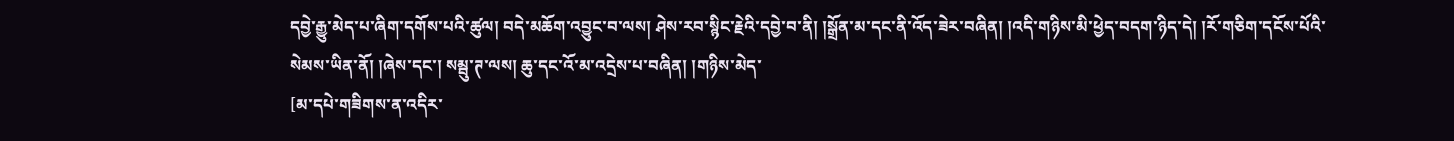དབྱེ་རྒྱུ་མེད་པ་ཞིག་དགོས་པའི་ཚུལ། བདེ་མཆོག་འབྱུང་བ་ལས། ཤེས་རབ་སྙིང་རྗེའི་དབྱེ་བ་ནི། །སྒྲོན་མ་དང་ནི་འོད་ཟེར་བཞིན། །འདི་གཉིས་མི་ཕྱེད་བདག་ཉིད་དེ། །རོ་གཅིག་དངོས་པོའི་སེམས་ཡིན་ནོ། །ཞེས་དང་། སམྦུ་ཊ་ལས། ཆུ་དང་འོ་མ་འདྲེས་པ་བཞིན། །གཉིས་མེད་
[མ་དཔེ་གཟིགས་ན་འདིར་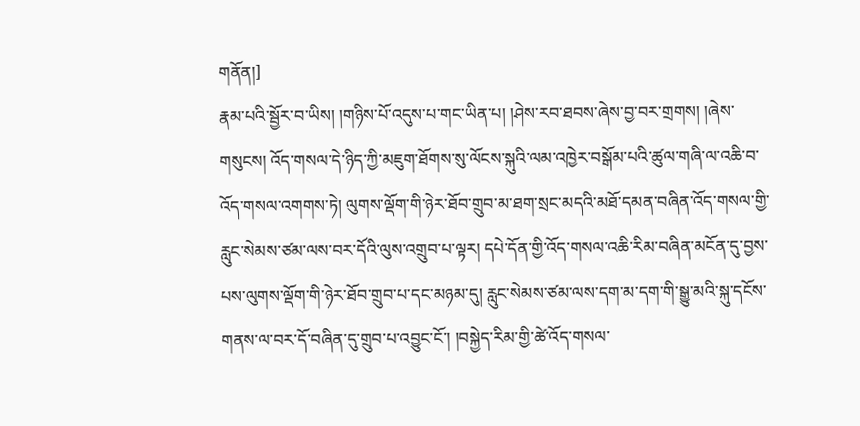གནོན།]
རྣམ་པའི་སྦྱོར་བ་ཡིས། །གཉིས་པོ་འདུས་པ་གང་ཡིན་པ། །ཤེས་རབ་ཐབས་ཞེས་བྱ་བར་གྲགས། །ཞེས་གསུངས། འོད་གསལ་དེ་ཉིད་ཀྱི་མཇུག་ཐོགས་སུ་ལོངས་སྐུའི་ལམ་འཁྱེར་བསྒོམ་པའི་ཚུལ་གཞི་ལ་འཆི་བ་འོད་གསལ་འགགས་ཏེ། ལུགས་ལྡོག་གི་ཉེར་ཐོབ་གྲུབ་མ་ཐག་སྲང་མདའི་མཐོ་དམན་བཞིན་འོད་གསལ་གྱི་རླུང་སེམས་ཙམ་ལས་བར་དོའི་ལུས་འགྲུབ་པ་ལྟར། དཔེ་དོན་གྱི་འོད་གསལ་འཆི་རིམ་བཞིན་མངོན་དུ་བྱས་པས་ལུགས་ལྡོག་གི་ཉེར་ཐོབ་གྲུབ་པ་དང་མཉམ་དུ། རླུང་སེམས་ཙམ་ལས་དག་མ་དག་གི་སྒྱུ་མའི་སྐུ་དངོས་གནས་ལ་བར་དོ་བཞིན་དུ་གྲུབ་པ་འབྱུང་ངོ་། །བསྐྱེད་རིམ་གྱི་ཚེ་འོད་གསལ་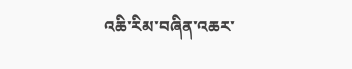འཆི་རིམ་བཞིན་འཆར་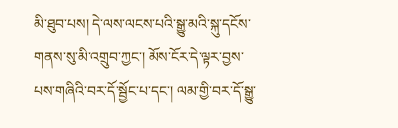མི་ཐུབ་པས། དེ་ལས་ལངས་པའི་སྒྱུ་མའི་སྐུ་དངོས་གནས་སུ་མི་འགྲུབ་ཀྱང་། མོས་ངོར་དེ་ལྟར་བྱས་པས་གཞིའི་བར་དོ་སྦྱོང་པ་དང་། ལམ་གྱི་བར་དོ་སྒྱུ་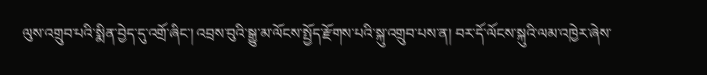ལུས་འགྲུབ་པའི་སྨིན་བྱེད་དུ་འགྲོ་ཞིང་། འབྲས་བུའི་སྒྱུ་མ་ལོངས་སྤྱོད་རྫོགས་པའི་སྐུ་འགྲུབ་པས་ན། བར་དོ་ལོངས་སྐུའི་ལམ་འཁྱེར་ཞེས་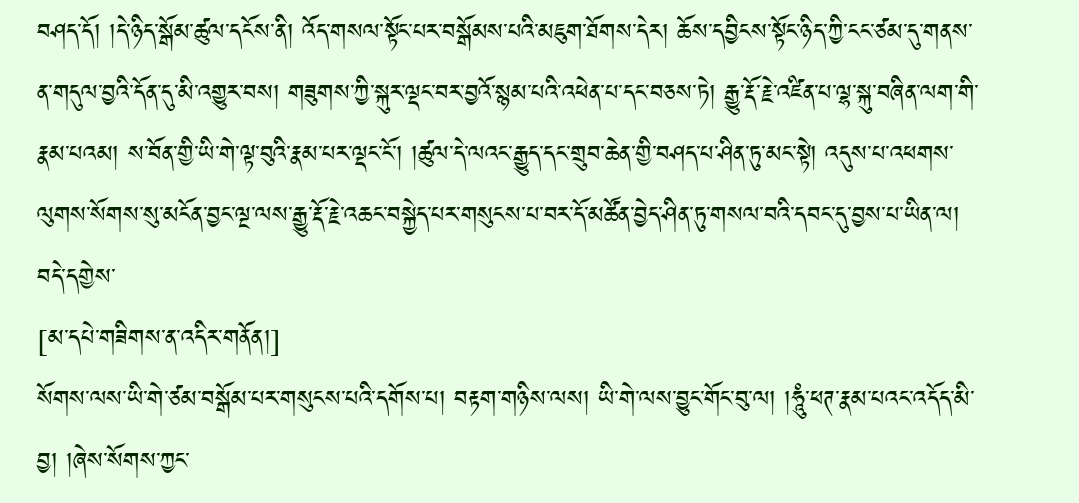བཤད་དོ། །དེ་ཉིད་སྒོམ་ཚུལ་དངོས་ནི། འོད་གསལ་སྟོང་པར་བསྒོམས་པའི་མཇུག་ཐོགས་དེར། ཆོས་དབྱིངས་སྟོང་ཉིད་ཀྱི་ངང་ཙམ་དུ་གནས་ན་གདུལ་བྱའི་དོན་དུ་མི་འགྱུར་བས། གཟུགས་ཀྱི་སྐུར་ལྡང་བར་བྱའོ་སྙམ་པའི་འཕེན་པ་དང་བཅས་ཏེ། རྒྱུ་རྡོ་རྗེ་འཛིན་པ་ལྷ་སྐུ་བཞིན་ལག་གི་རྣམ་པའམ། ས་བོན་གྱི་ཡི་གེ་ལྟ་བུའི་རྣམ་པར་ལྡང་ངོ་། །ཚུལ་དེ་ལའང་རྒྱུད་དང་གྲུབ་ཆེན་གྱི་བཤད་པ་ཤིན་ཏུ་མང་སྟེ། འདུས་པ་འཕགས་ལུགས་སོགས་སུ་མངོན་བྱང་ལྔ་ལས་རྒྱུ་རྡོ་རྗེ་འཆང་བསྐྱེད་པར་གསུངས་པ་བར་དོ་མཚོན་བྱེད་ཤིན་ཏུ་གསལ་བའི་དབང་དུ་བྱས་པ་ཡིན་ལ། བདེ་དགྱེས་
[མ་དཔེ་གཟིགས་ན་འདིར་གནོན།]
སོགས་ལས་ཡི་གེ་ཙམ་བསྒོམ་པར་གསུངས་པའི་དགོས་པ། བརྟག་གཉིས་ལས། ཡི་གེ་ལས་བྱུང་གོང་བུ་ལ། །ཧཱུཾ་ཕཊ་རྣམ་པའང་འདོད་མི་བྱ། །ཞེས་སོགས་ཀྱང་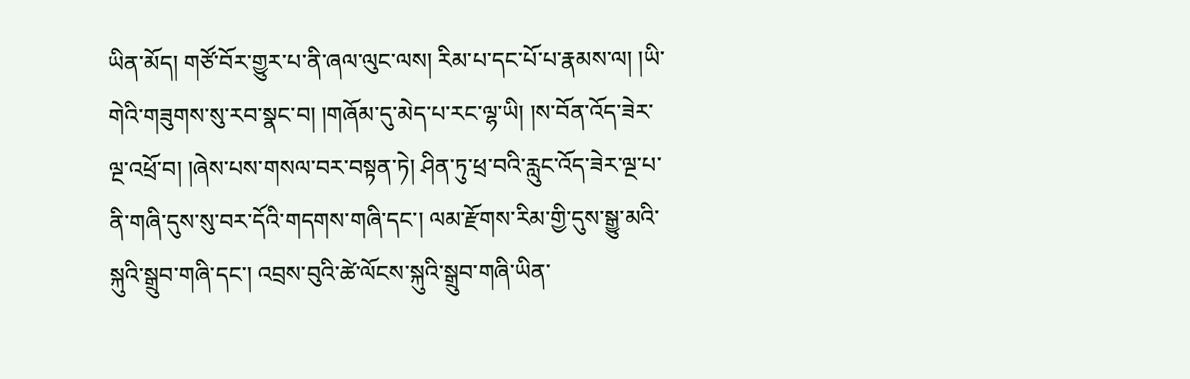ཡིན་མོད། གཙོ་བོར་གྱུར་པ་ནི་ཞལ་ལུང་ལས། རིམ་པ་དང་པོ་པ་རྣམས་ལ། །ཡི་གེའི་གཟུགས་སུ་རབ་སྣང་བ། །གཞོམ་དུ་མེད་པ་རང་ལྷ་ཡི། །ས་བོན་འོད་ཟེར་ལྔ་འཕྲོ་བ། །ཞེས་པས་གསལ་བར་བསྟན་ཏེ། ཤིན་ཏུ་ཕྲ་བའི་རླུང་འོད་ཟེར་ལྔ་པ་ནི་གཞི་དུས་སུ་བར་དོའི་གདགས་གཞི་དང་། ལམ་རྫོགས་རིམ་གྱི་དུས་སྒྱུ་མའི་སྐུའི་སྒྲུབ་གཞི་དང་། འབྲས་བུའི་ཚེ་ལོངས་སྐུའི་སྒྲུབ་གཞི་ཡིན་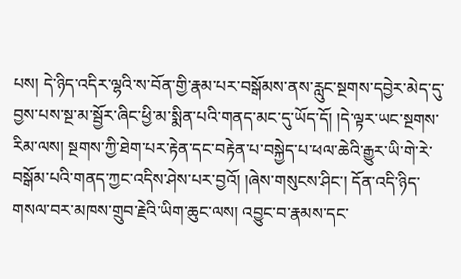པས། དེ་ཉིད་འདིར་ལྷའི་ས་བོན་གྱི་རྣམ་པར་བསྒོམས་ནས་རླུང་སྔགས་དབྱེར་མེད་དུ་བྱས་པས་སྔ་མ་སྦྱོར་ཞིང་ཕྱི་མ་སྨིན་པའི་གནད་མང་དུ་ཡོད་དོ། །དེ་ལྟར་ཡང་སྔགས་རིམ་ལས། སྔགས་ཀྱི་ཐེག་པར་རྟེན་དང་བརྟེན་པ་བསྐྱེད་པ་ཕལ་ཆེའི་རྒྱུར་ཡི་གེ་རེ་བསྒོམ་པའི་གནད་ཀྱང་འདིས་ཤེས་པར་བྱའོ། །ཞེས་གསུངས་ཤིང་། དོན་འདི་ཉིད་གསལ་བར་མཁས་གྲུབ་རྗེའི་ཡིག་ཆུང་ལས། འབྱུང་བ་རྣམས་དང་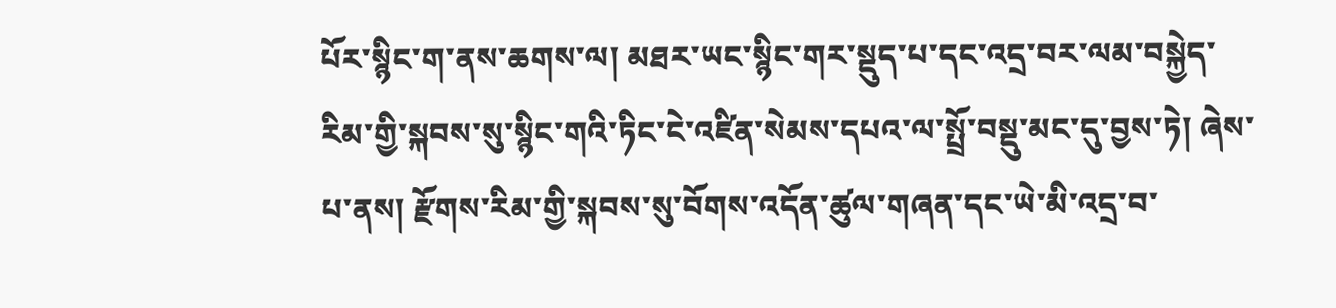པོར་སྙིང་ག་ནས་ཆགས་ལ། མཐར་ཡང་སྙིང་གར་སྡུད་པ་དང་འདྲ་བར་ལམ་བསྐྱེད་རིམ་གྱི་སྐབས་སུ་སྙིང་གའི་ཏིང་ངེ་འཛིན་སེམས་དཔའ་ལ་སྤྲོ་བསྡུ་མང་དུ་བྱས་ཏེ། ཞེས་པ་ནས། རྫོགས་རིམ་གྱི་སྐབས་སུ་བོགས་འདོན་ཚུལ་གཞན་དང་ཡེ་མི་འདྲ་བ་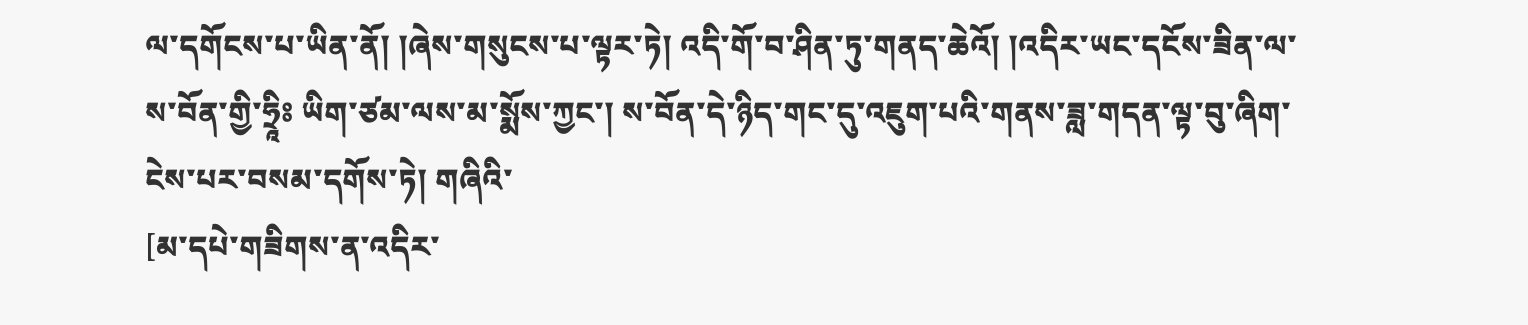ལ་དགོངས་པ་ཡིན་ནོ། །ཞེས་གསུངས་པ་ལྟར་ཏེ། འདི་གོ་བ་ཤིན་ཏུ་གནད་ཆེའོ། །འདིར་ཡང་དངོས་ཟིན་ལ་ས་བོན་གྱི་ཧྲཱིཿ ཡིག་ཙམ་ལས་མ་སྨོས་ཀྱང་། ས་བོན་དེ་ཉིད་གང་དུ་འཇུག་པའི་གནས་ཟླ་གདན་ལྟ་བུ་ཞིག་ངེས་པར་བསམ་དགོས་ཏེ། གཞིའི་
[མ་དཔེ་གཟིགས་ན་འདིར་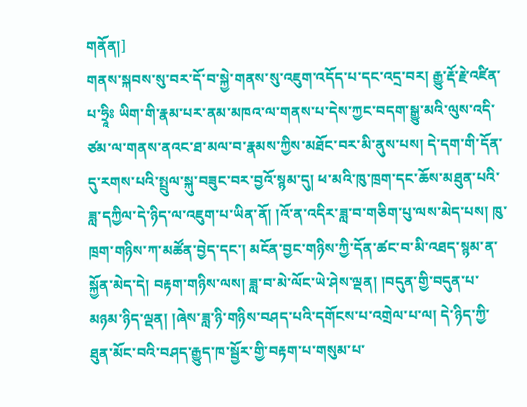གནོན།]
གནས་སྐབས་སུ་བར་དོ་བ་སྐྱེ་གནས་སུ་འཇུག་འདོད་པ་དང་འདྲ་བར། རྒྱུ་རྡོ་རྗེ་འཛིན་པ་ཧྲཱིཿ ཡིག་གི་རྣམ་པར་ནམ་མཁའ་ལ་གནས་པ་དེས་ཀྱང་བདག་སྒྱུ་མའི་ལུས་འདི་ཙམ་ལ་གནས་ནའང་ཐ་མལ་བ་རྣམས་ཀྱིས་མཐོང་བར་མི་ནུས་པས། དེ་དག་གི་དོན་དུ་རགས་པའི་སྤྲུལ་སྐུ་བཟུང་བར་བྱའོ་སྙམ་དུ། ཕ་མའི་ཁུ་ཁྲག་དང་ཆོས་མཐུན་པའི་ཟླ་དཀྱིལ་དེ་ཉིད་ལ་འཇུག་པ་ཡིན་ནོ། །འོ་ན་འདིར་ཟླ་བ་གཅིག་པུ་ལས་མེད་པས། ཁུ་ཁྲག་གཉིས་ཀ་མཚོན་བྱེད་དང་། མངོན་བྱང་གཉིས་ཀྱི་དོན་ཚང་བ་མི་འཐད་སྙམ་ན་སྐྱོན་མེད་དེ། བརྟག་གཉིས་ལས། ཟླ་བ་མེ་ལོང་ཡེ་ཤེས་ལྡན། །བདུན་གྱི་བདུན་པ་མཉམ་ཉིད་ལྡན། །ཞེས་ཟླ་ཉི་གཉིས་བཤད་པའི་དགོངས་པ་འགྲེལ་པ་ལ། དེ་ཉིད་ཀྱི་ཐུན་མོང་བའི་བཤད་རྒྱུད་ཁ་སྦྱོར་གྱི་བརྟག་པ་གསུམ་པ་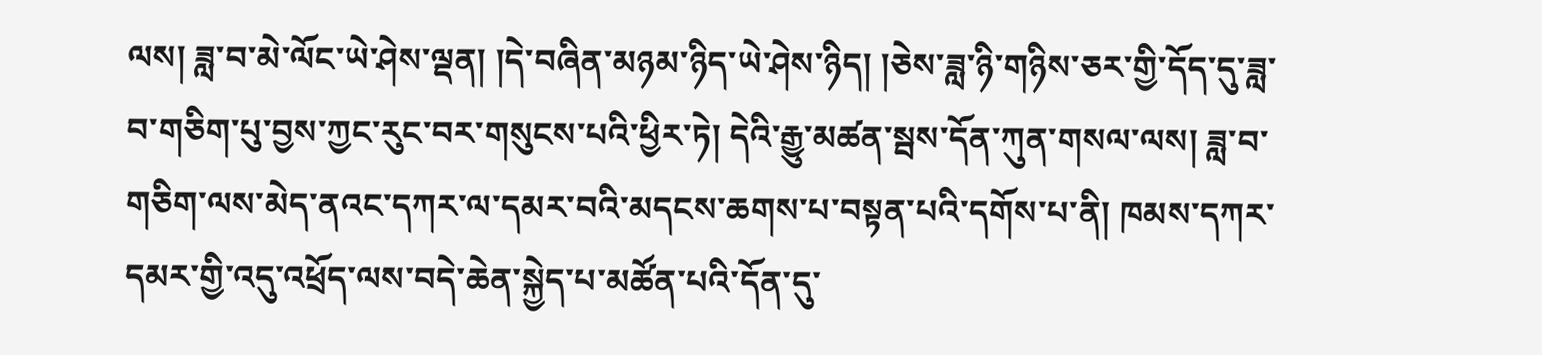ལས། ཟླ་བ་མེ་ལོང་ཡེ་ཤེས་ལྡན། །དེ་བཞིན་མཉམ་ཉིད་ཡེ་ཤེས་ཉིད། །ཅེས་ཟླ་ཉི་གཉིས་ཅར་གྱི་དོད་དུ་ཟླ་བ་གཅིག་པུ་བྱས་ཀྱང་རུང་བར་གསུངས་པའི་ཕྱིར་ཏེ། དེའི་རྒྱུ་མཚན་སྦས་དོན་ཀུན་གསལ་ལས། ཟླ་བ་གཅིག་ལས་མེད་ནའང་དཀར་ལ་དམར་བའི་མདངས་ཆགས་པ་བསྟན་པའི་དགོས་པ་ནི། ཁམས་དཀར་དམར་གྱི་འདུ་འཕྲོད་ལས་བདེ་ཆེན་སྐྱེད་པ་མཚོན་པའི་དོན་དུ་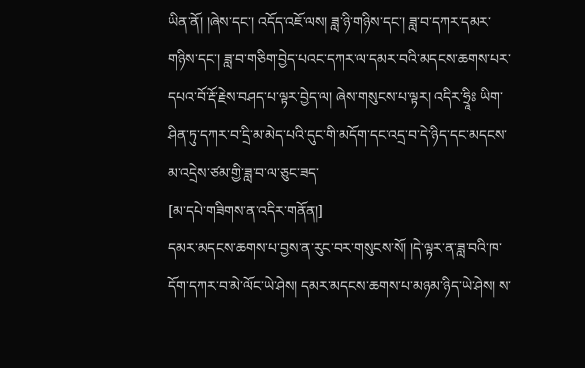ཡིན་ནོ། །ཞེས་དང་། འདོད་འཇོ་ལས། ཟླ་ཉི་གཉིས་དང་། ཟླ་བ་དཀར་དམར་གཉིས་དང་། ཟླ་བ་གཅིག་བྱེད་པའང་དཀར་ལ་དམར་བའི་མདངས་ཆགས་པར་དཔའ་བོ་རྡོ་རྗེས་བཤད་པ་ལྟར་བྱེད་ལ། ཞེས་གསུངས་པ་ལྟར། འདིར་ཧྲཱིཿ ཡིག་ཤིན་ཏུ་དཀར་བ་དྲི་མ་མེད་པའི་དུང་གི་མདོག་དང་འདྲ་བ་དེ་ཉིད་དང་མདངས་མ་འདྲེས་ཙམ་གྱི་ཟླ་བ་ལ་ཅུང་ཟད་
[མ་དཔེ་གཟིགས་ན་འདིར་གནོན།]
དམར་མདངས་ཆགས་པ་བྱས་ན་རུང་བར་གསུངས་སོ། །དེ་ལྟར་ན་ཟླ་བའི་ཁ་དོག་དཀར་བ་མེ་ལོང་ཡེ་ཤེས། དམར་མདངས་ཆགས་པ་མཉམ་ཉིད་ཡེ་ཤེས། ས་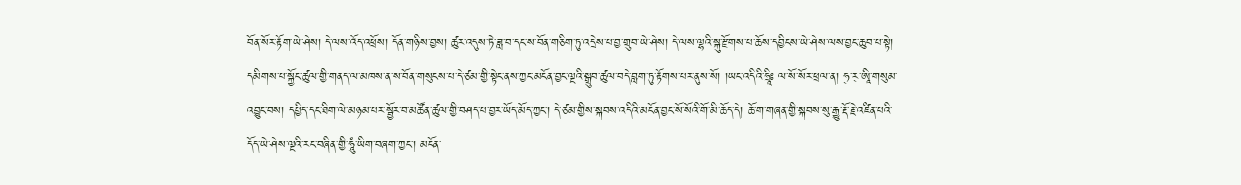བོན་སོར་རྟོག་ཡེ་ཤེས། དེ་ལས་འོད་འཕྲོས། དོན་གཉིས་བྱས། ཚུར་འདུས་ཏེ་ཟླ་བ་དང་ས་བོན་གཅིག་ཏུ་འདྲེས་པ་བྱ་གྲུབ་ཡེ་ཤེས། དེ་ལས་ལྷའི་སྐུ་རྫོགས་པ་ཆོས་དབྱིངས་ཡེ་ཤེས་ལས་བྱང་ཆུབ་པ་སྟེ། དམིགས་པ་སྐྱོང་ཚུལ་གྱི་གནད་ལ་མཁས་ན་ས་བོན་གསུངས་པ་དེ་ཙམ་གྱི་སྟེང་ནས་ཀྱང་མངོན་བྱང་ལྔའི་སྒྲུབ་ཚུལ་བདེ་བླག་ཏུ་རྟོགས་པར་ནུས་སོ། །ཡང་འདིའི་ཧྲཱིཿ ལ་སོ་སོར་ཕྲལ་ན། ཧ྄་ར྄་ཨཱི་གསུམ་འབྱུང་བས། དཔྱིད་དང་ཐིག་ལེ་མཉམ་པར་སྦྱོར་བ་མཚོན་ཚུལ་གྱི་བཤད་པ་བྱར་ཡོད་མོད་ཀྱང་། དེ་ཙམ་གྱིས་སྐབས་འདིའི་མངོན་བྱང་སོ་སོའི་གོ་མི་ཆོད་དེ། ཆོ་ག་གཞན་གྱི་སྐབས་སུ་རྒྱུ་རྡོ་རྗེ་འཛིན་པའི་དོད་ཡེ་ཤེས་ལྔའི་རང་བཞིན་གྱི་ཧཱུཾ་ཡིག་བཞག་ཀྱང་། མངོན་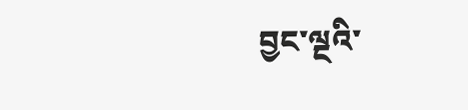བྱང་ལྔའི་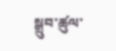སྒྲུབ་ཚུལ་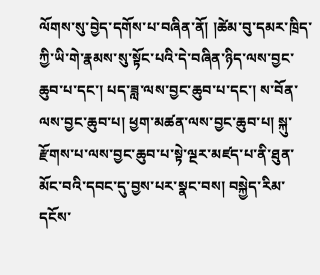ལོགས་སུ་བྱེད་དགོས་པ་བཞིན་ནོ། །ཚེམ་བུ་དམར་ཁྲིད་ཀྱི་ཡི་གེ་རྣམས་སུ་སྟོང་པའི་དེ་བཞིན་ཉིད་ལས་བྱང་ཆུབ་པ་དང་། པད་ཟླ་ལས་བྱང་ཆུབ་པ་དང་། ས་བོན་ལས་བྱང་ཆུབ་པ། ཕྱག་མཚན་ལས་བྱང་ཆུབ་པ། སྐུ་རྫོགས་པ་ལས་བྱང་ཆུབ་པ་སྟེ་ལྔར་མཛད་པ་ནི་ཐུན་མོང་བའི་དབང་དུ་བྱས་པར་སྣང་བས། བསྐྱེད་རིམ་དངོས་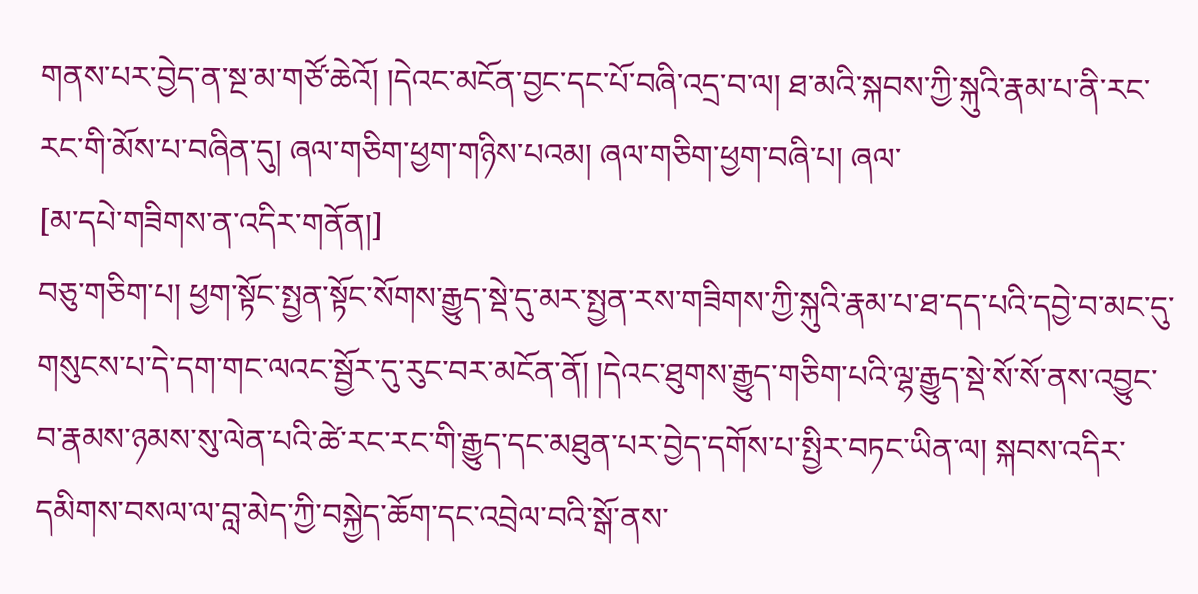གནས་པར་བྱེད་ན་སྔ་མ་གཙོ་ཆེའོ། །དེའང་མངོན་བྱང་དང་པོ་བཞི་འདྲ་བ་ལ། ཐ་མའི་སྐབས་ཀྱི་སྐུའི་རྣམ་པ་ནི་རང་རང་གི་མོས་པ་བཞིན་དུ། ཞལ་གཅིག་ཕྱག་གཉིས་པའམ། ཞལ་གཅིག་ཕྱག་བཞི་པ། ཞལ་
[མ་དཔེ་གཟིགས་ན་འདིར་གནོན།]
བཅུ་གཅིག་པ། ཕྱག་སྟོང་སྤྱན་སྟོང་སོགས་རྒྱུད་སྡེ་དུ་མར་སྤྱན་རས་གཟིགས་ཀྱི་སྐུའི་རྣམ་པ་ཐ་དད་པའི་དབྱེ་བ་མང་དུ་གསུངས་པ་དེ་དག་གང་ལའང་སྦྱོར་དུ་རུང་བར་མངོན་ནོ། །དེའང་ཐུགས་རྒྱུད་གཅིག་པའི་ལྷ་རྒྱུད་སྡེ་སོ་སོ་ནས་འབྱུང་བ་རྣམས་ཉམས་སུ་ལེན་པའི་ཚེ་རང་རང་གི་རྒྱུད་དང་མཐུན་པར་བྱེད་དགོས་པ་སྤྱིར་བཏང་ཡིན་ལ། སྐབས་འདིར་དམིགས་བསལ་ལ་བླ་མེད་ཀྱི་བསྐྱེད་ཆོག་དང་འབྲེལ་བའི་སྒོ་ནས་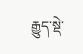རྒྱུད་སྡེ་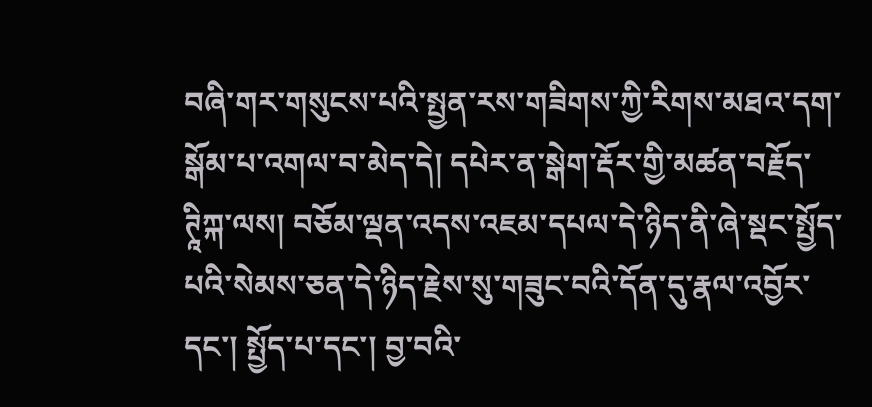བཞི་གར་གསུངས་པའི་སྤྱན་རས་གཟིགས་ཀྱི་རིགས་མཐའ་དག་སྒོམ་པ་འགལ་བ་མེད་དེ། དཔེར་ན་སྒེག་རྡོར་གྱི་མཚན་བརྗོད་ཊཱིཀྐ་ལས། བཅོམ་ལྡན་འདས་འཇམ་དཔལ་དེ་ཉིད་ནི་ཞེ་སྡང་སྤྱོད་པའི་སེམས་ཅན་དེ་ཉིད་རྗེས་སུ་གཟུང་བའི་དོན་དུ་རྣལ་འབྱོར་དང་། སྤྱོད་པ་དང་། བྱ་བའི་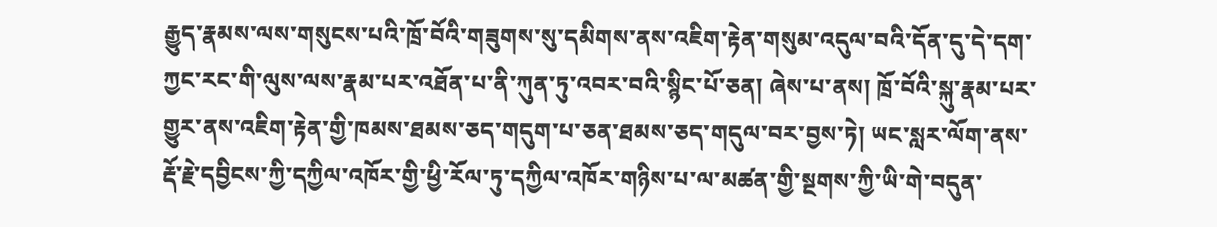རྒྱུད་རྣམས་ལས་གསུངས་པའི་ཁྲོ་བོའི་གཟུགས་སུ་དམིགས་ནས་འཇིག་རྟེན་གསུམ་འདུལ་བའི་དོན་དུ་དེ་དག་ཀྱང་རང་གི་ལུས་ལས་རྣམ་པར་འཐོན་པ་ནི་ཀུན་ཏུ་འབར་བའི་སྙིང་པོ་ཅན། ཞེས་པ་ནས། ཁྲོ་བོའི་སྐུ་རྣམ་པར་གྱུར་ནས་འཇིག་རྟེན་གྱི་ཁམས་ཐམས་ཅད་གདུག་པ་ཅན་ཐམས་ཅད་གདུལ་བར་བྱས་ཏེ། ཡང་སླར་ལོག་ནས་རྡོ་རྗེ་དབྱིངས་ཀྱི་དཀྱིལ་འཁོར་གྱི་ཕྱི་རོལ་ཏུ་དཀྱིལ་འཁོར་གཉིས་པ་ལ་མཚན་གྱི་སྔགས་ཀྱི་ཡི་གེ་བདུན་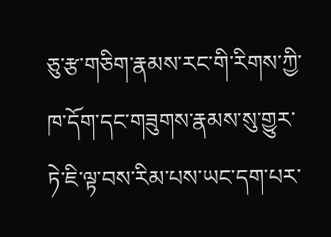ཅུ་རྩ་གཅིག་རྣམས་རང་གི་རིགས་ཀྱི་ཁ་དོག་དང་གཟུགས་རྣམས་སུ་གྱུར་ཏེ་ཇི་ལྟ་བས་རིམ་པས་ཡང་དག་པར་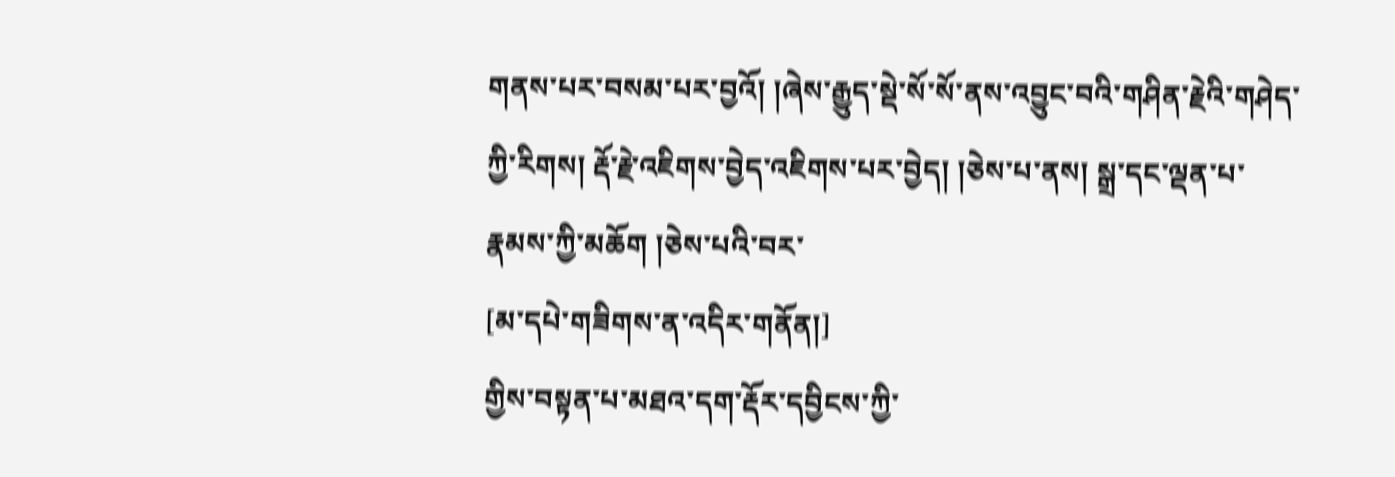གནས་པར་བསམ་པར་བྱའོ། །ཞེས་རྒྱུད་སྡེ་སོ་སོ་ནས་འབྱུང་བའི་གཤིན་རྗེའི་གཤེད་ཀྱི་རིགས། རྡོ་རྗེ་འཇིགས་བྱེད་འཇིགས་པར་བྱེད། །ཅེས་པ་ནས། སྒྲ་དང་ལྡན་པ་རྣམས་ཀྱི་མཆོག །ཅེས་པའི་བར་
[མ་དཔེ་གཟིགས་ན་འདིར་གནོན།]
གྱིས་བསྟན་པ་མཐའ་དག་རྡོར་དབྱིངས་ཀྱི་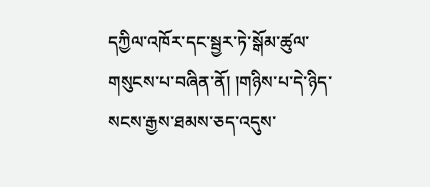དཀྱིལ་འཁོར་དང་སྦྱར་ཏེ་སྒོམ་ཚུལ་གསུངས་པ་བཞིན་ནོ། །གཉིས་པ་དེ་ཉིད་སངས་རྒྱས་ཐམས་ཅད་འདུས་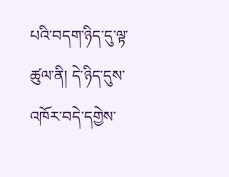པའི་བདག་ཉིད་དུ་ལྟ་ཚུལ་ནི། དེ་ཉིད་དུས་འཁོར་བདེ་དགྱེས་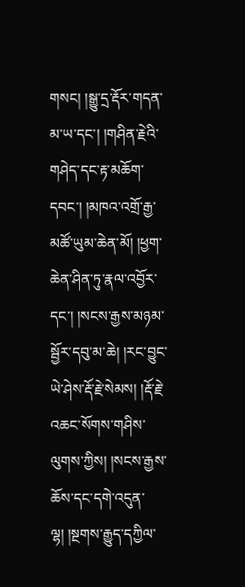གསང། །སྒྱུ་དྲ་རྡོར་གདན་མ་ཡ་དང་། །གཤིན་རྗེའི་གཤེད་དང་རྟ་མཆོག་དབང་། །མཁའ་འགྲོ་རྒྱ་མཚོ་ཡུམ་ཆེན་མོ། །ཕྱག་ཆེན་ཤིན་ཏུ་རྣལ་འབྱོར་དང་། །སངས་རྒྱས་མཉམ་སྦྱོར་དབུ་མ་ཆེ། །རང་བྱུང་ཡེ་ཤེས་རྡོ་རྗེ་སེམས། །རྡོ་རྗེ་འཆང་སོགས་གཤིས་ལུགས་ཀྱིས། །སངས་རྒྱས་ཆོས་དང་དགེ་འདུན་ལྷ། །སྔགས་རྒྱུད་དཀྱིལ་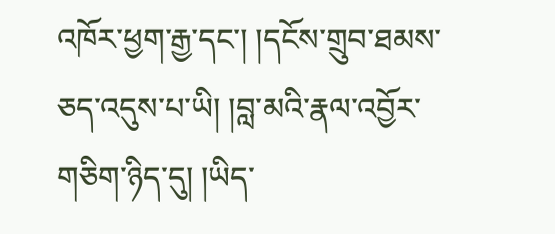འཁོར་ཕྱག་རྒྱ་དང་། །དངོས་གྲུབ་ཐམས་ཅད་འདུས་པ་ཡི། །བླ་མའི་རྣལ་འབྱོར་གཅིག་ཉིད་དུ། །ཡིད་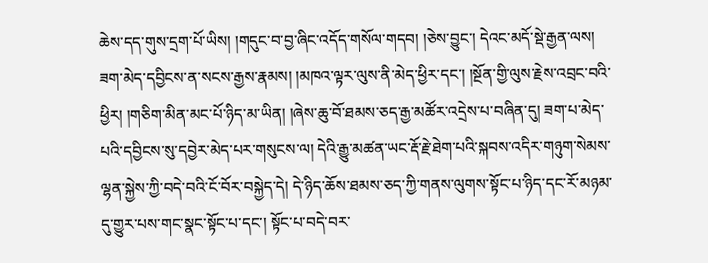ཆེས་དད་གུས་དྲག་པོ་ཡིས། །གདུང་བ་བྱ་ཞིང་འདོད་གསོལ་གདབ། །ཅེས་བྱུང་། དེའང་མདོ་སྡེ་རྒྱན་ལས། ཟག་མེད་དབྱིངས་ན་སངས་རྒྱས་རྣམས། །མཁའ་ལྟར་ལུས་ནི་མེད་ཕྱིར་དང་། །སྔོན་གྱི་ལུས་རྗེས་འབྲང་བའི་ཕྱིར། །གཅིག་མིན་མང་པོ་ཉིད་མ་ཡིན། །ཞེས་ཆུ་བོ་ཐམས་ཅད་རྒྱ་མཚོར་འདྲེས་པ་བཞིན་དུ། ཟག་པ་མེད་པའི་དབྱིངས་སུ་དབྱེར་མེད་པར་གསུངས་ལ། དེའི་རྒྱུ་མཚན་ཡང་རྡོ་རྗེ་ཐེག་པའི་སྐབས་འདིར་གཉུག་སེམས་ལྷན་སྐྱེས་ཀྱི་བདེ་བའི་ངོ་བོར་བསྐྱེད་དེ། དེ་ཉིད་ཆོས་ཐམས་ཅད་ཀྱི་གནས་ལུགས་སྟོང་པ་ཉིད་དང་རོ་མཉམ་དུ་གྱུར་པས་གང་སྣང་སྟོང་པ་དང་། སྟོང་པ་བདེ་བར་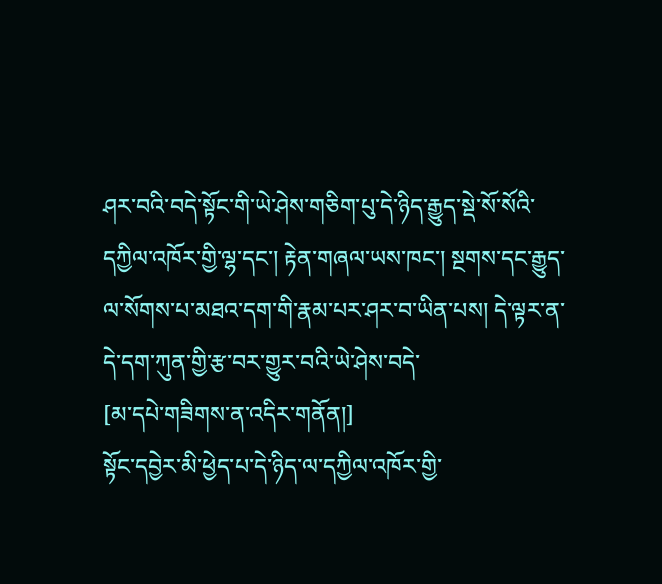ཤར་བའི་བདེ་སྟོང་གི་ཡེ་ཤེས་གཅིག་པུ་དེ་ཉིད་རྒྱུད་སྡེ་སོ་སོའི་དཀྱིལ་འཁོར་གྱི་ལྷ་དང་། རྟེན་གཞལ་ཡས་ཁང་། སྔགས་དང་རྒྱུད་ལ་སོགས་པ་མཐའ་དག་གི་རྣམ་པར་ཤར་བ་ཡིན་པས། དེ་ལྟར་ན་དེ་དག་ཀུན་གྱི་རྩ་བར་གྱུར་བའི་ཡེ་ཤེས་བདེ་
[མ་དཔེ་གཟིགས་ན་འདིར་གནོན།]
སྟོང་དབྱེར་མི་ཕྱེད་པ་དེ་ཉིད་ལ་དཀྱིལ་འཁོར་གྱི་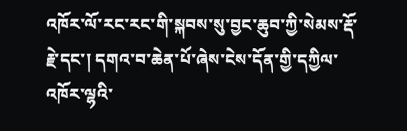འཁོར་ལོ་རང་རང་གི་སྐབས་སུ་བྱང་ཆུབ་ཀྱི་སེམས་རྡོ་རྗེ་དང་། དགའ་བ་ཆེན་པོ་ཞེས་ངེས་དོན་གྱི་དཀྱིལ་འཁོར་ལྷའི་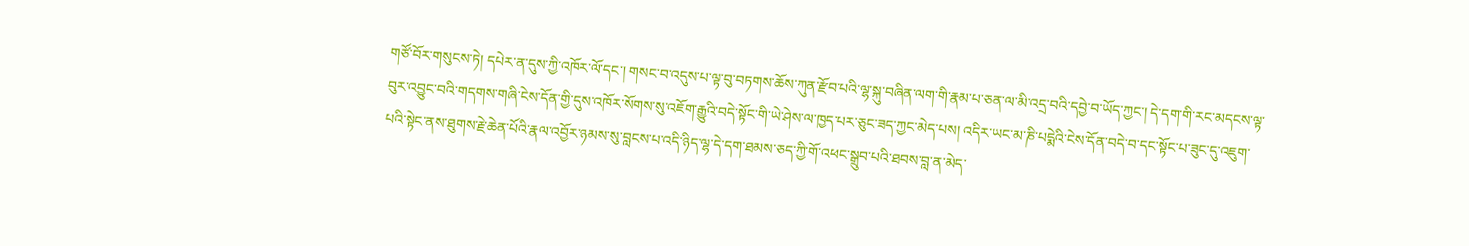གཙོ་བོར་གསུངས་ཏེ། དཔེར་ན་དུས་ཀྱི་འཁོར་ལོ་དང་། གསང་བ་འདུས་པ་ལྟ་བུ་བཏགས་ཆོས་ཀུན་རྫོབ་པའི་ལྷ་སྐུ་བཞིན་ལག་གི་རྣམ་པ་ཅན་ལ་མི་འདྲ་བའི་དབྱེ་བ་ཡོད་ཀྱང་། དེ་དག་གི་རང་མདངས་ལྟ་བུར་འབྱུང་བའི་གདགས་གཞི་ངེས་དོན་གྱི་དུས་འཁོར་སོགས་སུ་འཇོག་རྒྱུའི་བདེ་སྟོང་གི་ཡེ་ཤེས་ལ་ཁྱད་པར་ཅུང་ཟད་ཀྱང་མེད་པས། འདིར་ཡང་མ་ཎི་པདྨེའི་ངེས་དོན་བདེ་བ་དང་སྟོང་པ་ཟུང་དུ་འཇུག་པའི་སྟེང་ནས་ཐུགས་རྗེ་ཆེན་པོའི་རྣལ་འབྱོར་ཉམས་སུ་བླངས་པ་འདི་ཉིད་ལྷ་དེ་དག་ཐམས་ཅད་ཀྱི་གོ་འཕང་སྒྲུབ་པའི་ཐབས་བླ་ན་མེད་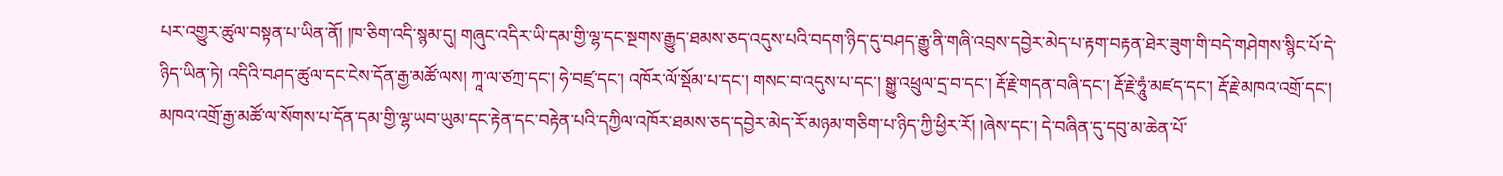པར་འགྱུར་ཚུལ་བསྟན་པ་ཡིན་ནོ། །ཁ་ཅིག་འདི་སྙམ་དུ། གཞུང་འདིར་ཡི་དམ་གྱི་ལྷ་དང་སྔགས་རྒྱུད་ཐམས་ཅད་འདུས་པའི་བདག་ཉིད་དུ་བཤད་རྒྱུ་ནི་གཞི་འབྲས་དབྱེར་མེད་པ་རྟག་བརྟན་ཐེར་ཟུག་གི་བདེ་གཤེགས་སྙིང་པོ་དེ་ཉིད་ཡིན་ཏེ། འདིའི་བཤད་ཚུལ་དང་ངེས་དོན་རྒྱ་མཚོ་ལས། ཀཱ་ལ་ཙཀྲ་དང་། ཧེ་བཛྲ་དང་། འཁོར་ལོ་སྡོམ་པ་དང་། གསང་བ་འདུས་པ་དང་། སྒྱུ་འཕྲུལ་དྲ་བ་དང་། རྡོ་རྗེ་གདན་བཞི་དང་། རྡོ་རྗེ་ཧཱུཾ་མཛད་དང་། རྡོ་རྗེ་མཁའ་འགྲོ་དང་། མཁའ་འགྲོ་རྒྱ་མཚོ་ལ་སོགས་པ་དོན་དམ་གྱི་ལྷ་ཡབ་ཡུམ་དང་རྟེན་དང་བརྟེན་པའི་དཀྱིལ་འཁོར་ཐམས་ཅད་དབྱེར་མེད་རོ་མཉམ་གཅིག་པ་ཉིད་ཀྱི་ཕྱིར་རོ། །ཞེས་དང་། དེ་བཞིན་དུ་དབུ་མ་ཆེན་པོ་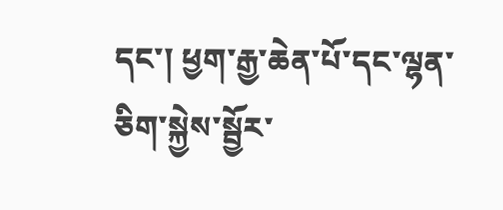དང་། ཕྱག་རྒྱ་ཆེན་པོ་དང་ལྷན་ཅིག་སྐྱེས་སྦྱོར་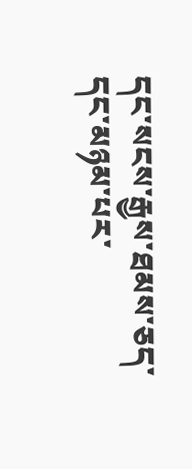དང་སངས་རྒྱས་ཐམས་ཅད་དང་མཉམ་པར་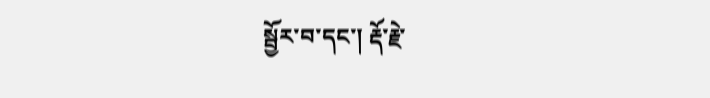སྦྱོར་བ་དང་། རྡོ་རྗེ་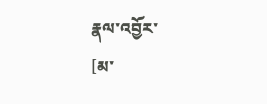རྣལ་འབྱོར་
[མ་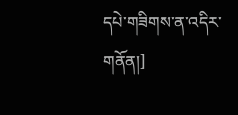དཔེ་གཟིགས་ན་འདིར་གནོན།]